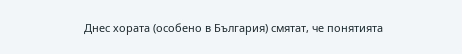Днес хората (особено в България) смятат, че понятията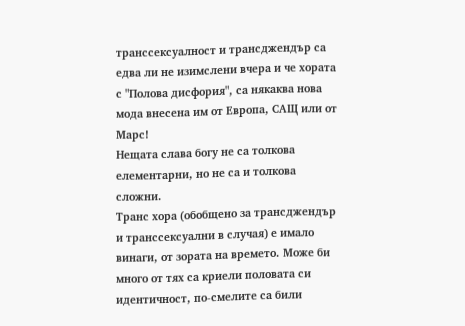транссексуалност и трансджендър са едва ли не изимслени вчера и че хората с "Полова дисфория", са някаква нова мода внесена им от Европа, САЩ или от Марс!
Нещата слава богу не са толкова елементарни, но не са и толкова сложни.
Транс хора (обобщено за трансджендър и транссексуални в случая) е имало винаги, от зората на времето. Може би много от тях са криели половата си идентичност, по-смелите са били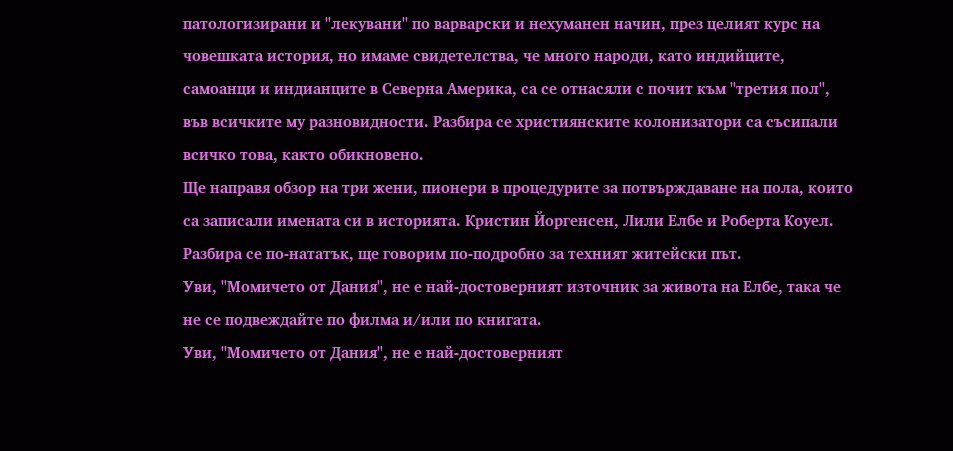патологизирани и "лекувани" по варварски и нехуманен начин, през целият курс на човешката история, но имаме свидетелства, че много народи, като индийците, самоанци и индианците в Северна Америка, са се отнасяли с почит към "третия пол", във всичките му разновидности. Разбира се християнските колонизатори са съсипали всичко това, както обикновено.
Ще направя обзор на три жени, пионери в процедурите за потвърждаване на пола, които са записали имената си в историята. Кристин Йоргенсен, Лили Елбе и Роберта Коуел. Разбира се по-нататък, ще говорим по-подробно за техният житейски път.
Уви, "Момичето от Дания", не е най-достоверният източник за живота на Елбе, така че не се подвеждайте по филма и/или по книгата.
Уви, "Момичето от Дания", не е най-достоверният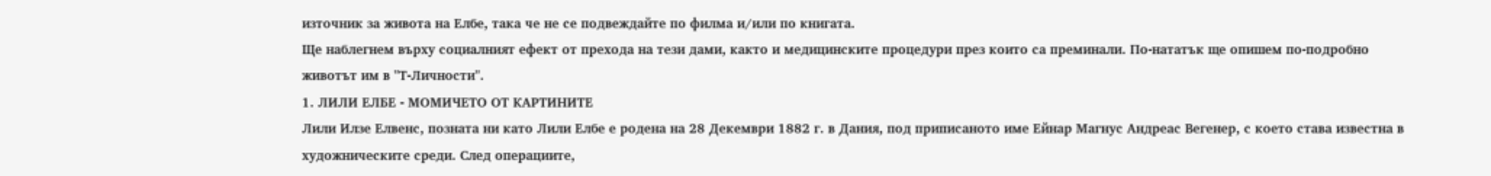източник за живота на Елбе, така че не се подвеждайте по филма и/или по книгата.
Ще наблегнем върху социалният ефект от прехода на тези дами, както и медицинските процедури през които са преминали. По-нататък ще опишем по-подробно животът им в "Т-Личности".
1. ЛИЛИ ЕЛБЕ - МОМИЧЕТО ОТ КАРТИНИТЕ
Лили Илзе Елвенс, позната ни като Лили Елбе е родена на 28 Декември 1882 г. в Дания, под приписаното име Ейнар Магнус Андреас Вегенер, с което става известна в художническите среди. След операциите,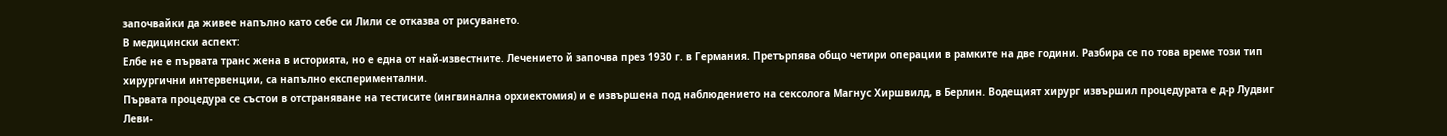започвайки да живее напълно като себе си Лили се отказва от рисуването.
В медицински аспект:
Елбе не е първата транс жена в историята, но е една от най-известните. Лечението й започва през 1930 г. в Германия. Претърпява общо четири операции в рамките на две години. Разбира се по това време този тип хирургични интервенции, са напълно експериментални.
Първата процедура се състои в отстраняване на тестисите (ингвинална орхиектомия) и е извършена под наблюдението на сексолога Магнус Хиршвилд, в Берлин. Водещият хирург извършил процедурата е д-р Лудвиг Леви-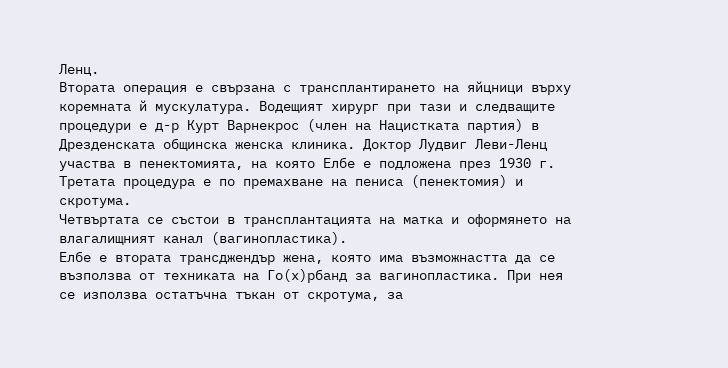Ленц.
Втората операция е свързана с трансплантирането на яйцници върху коремната й мускулатура. Водещият хирург при тази и следващите процедури е д-р Курт Варнекрос (член на Нацистката партия) в Дрезденската общинска женска клиника. Доктор Лудвиг Леви-Ленц участва в пенектомията, на която Елбе е подложена през 1930 г.
Третата процедура е по премахване на пениса (пенектомия) и скротума.
Четвъртата се състои в трансплантацията на матка и оформянето на влагалищният канал (вагинопластика).
Елбе е втората трансджендър жена, която има възможнастта да се възползва от техниката на Го(х)рбанд за вагинопластика. При нея се използва остатъчна тъкан от скротума, за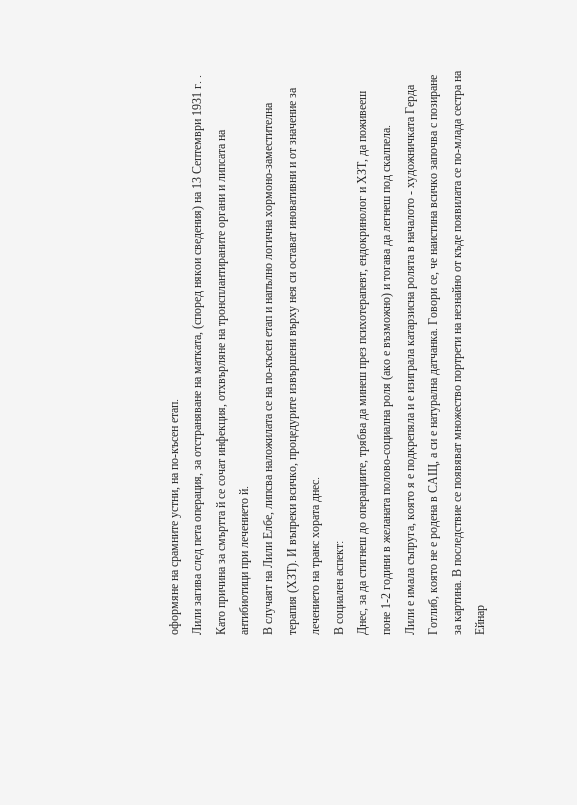оформяне на срамните устни, на по-късен етап.
Лили загива след пета операция, за отстраняване на матката, (според някои сведения) на 13 Септември 1931 г. . Като причина за смъртта й се сочат инфекция, отхвърляне на тронсплантираните органи и липсата на антибиотици при лечението й.
В случаят на Лили Елбе, липсва наложилата се на по-късен етап и напълно логична хормоно-заместителна терапия (ХЗТ). И въпреки всичко, процедурите извършени върху нея си остават иновативни и от значение за лечението на транс хората днес.
В социален аспект:
Днес, за да стигнеш до операциите, трябва да минеш през психотерапевт, ендокринолог и ХЗТ, да поживееш поне 1-2 години в желаната полово-социална роля (ако е възможно) и тогава да легнеш под скалпела.
Лили е имала съпруга, която я е подкрепяла и е изиграла катарзисна ролята в началото - художничката Герда Готлиб, която не е родена в САЩ, а си е натурална датчанка. Говори се, че наистина всичко започва с позиране за картина. В последствие се появяват множество портрети на незнайно от къде появилата се по-млада сестра на Ейнар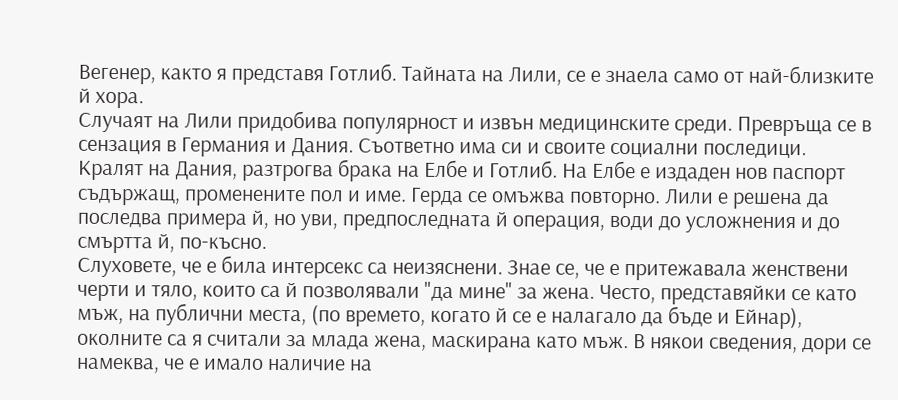Вегенер, както я представя Готлиб. Тайната на Лили, се е знаела само от най-близките й хора.
Случаят на Лили придобива популярност и извън медицинските среди. Превръща се в сензация в Германия и Дания. Съответно има си и своите социални последици.
Кралят на Дания, разтрогва брака на Елбе и Готлиб. На Елбе е издаден нов паспорт съдържащ, променените пол и име. Герда се омъжва повторно. Лили е решена да последва примера й, но уви, предпоследната й операция, води до усложнения и до смъртта й, по-късно.
Слуховете, че е била интерсекс са неизяснени. Знае се, че е притежавала женствени черти и тяло, които са й позволявали "да мине" за жена. Често, представяйки се като мъж, на публични места, (по времето, когато й се е налагало да бъде и Ейнар), околните са я считали за млада жена, маскирана като мъж. В някои сведения, дори се намеква, че е имало наличие на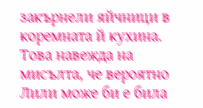закърнели яйчници в коремната й кухина. Това навежда на мисълта, че вероятно Лили може би е била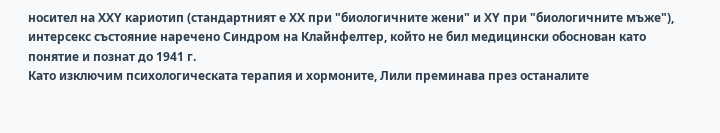носител на ХХY кариотип (стандартният е ХХ при "биологичните жени" и ХY при "биологичните мъже"), интерсекс състояние наречено Синдром на Клайнфелтер, който не бил медицински обоснован като понятие и познат до 1941 г.
Като изключим психологическата терапия и хормоните, Лили преминава през останалите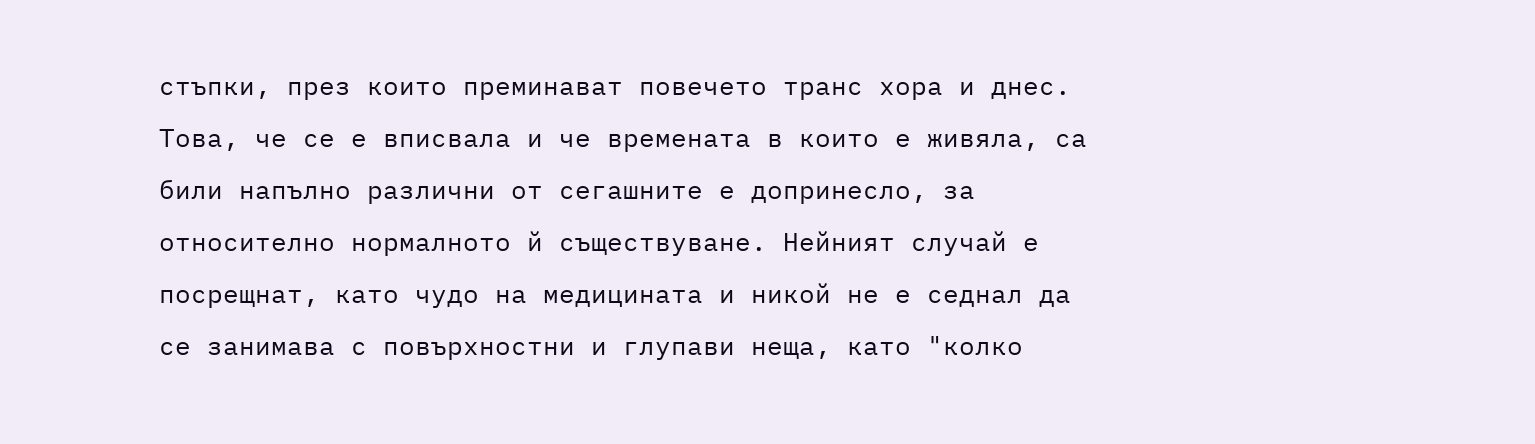стъпки, през които преминават повечето транс хора и днес. Това, че се е вписвала и че времената в които е живяла, са били напълно различни от сегашните е допринесло, за относително нормалното й съществуване. Нейният случай е посрещнат, като чудо на медицината и никой не е седнал да се занимава с повърхностни и глупави неща, като "колко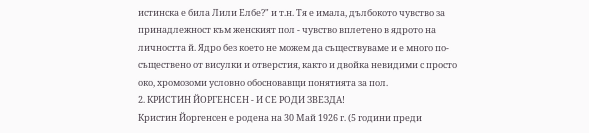истинска е била Лили Елбе?" и т.н. Тя е имала, дълбокото чувство за принадлежност към женският пол - чувство вплетено в ядрото на личността й. Ядро без което не можем да съществуваме и е много по-съществено от висулки и отверстия, както и двойка невидими с просто око, хромозоми условно обосновавщи понятията за пол.
2. КРИСТИН ЙОРГЕНСЕН - И СЕ РОДИ ЗВЕЗДА!
Кристин Йоргенсен е родена на 30 Май 1926 г. (5 години преди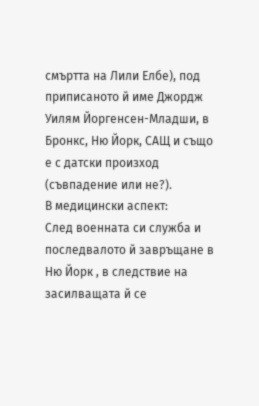смъртта на Лили Елбе), под приписаното й име Джордж Уилям Йоргенсен-Младши, в Бронкс, Ню Йорк, САЩ и също е с датски произход (съвпадение или не?).
В медицински аспект:
След военната си служба и последвалото й завръщане в Ню Йорк , в следствие на засилващата й се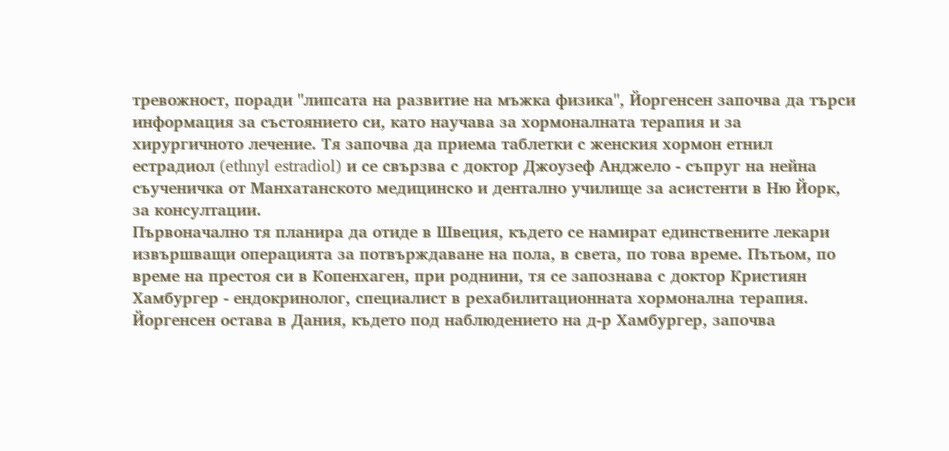тревожност, поради "липсата на развитие на мъжка физика", Йоргенсен започва да търси информация за състоянието си, като научава за хормоналната терапия и за хирургичното лечение. Тя започва да приема таблетки с женския хормон етнил естрадиол (ethnyl estradiol) и се свързва с доктор Джоузеф Анджело - съпруг на нейна съученичка от Манхатанското медицинско и дентално училище за асистенти в Ню Йорк, за консултации.
Първоначално тя планира да отиде в Швеция, където се намират единствените лекари извършващи операцията за потвърждаване на пола, в света, по това време. Пътьом, по време на престоя си в Копенхаген, при роднини, тя се запознава с доктор Кристиян Хамбургер - ендокринолог, специалист в рехабилитационната хормонална терапия. Йоргенсен остава в Дания, където под наблюдението на д-р Хамбургер, започва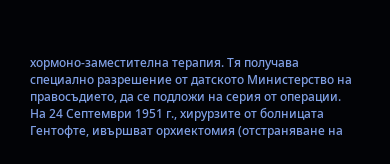хормоно-заместителна терапия. Тя получава специално разрешение от датското Министерство на правосъдието, да се подложи на серия от операции.
На 24 Септември 1951 г., хирурзите от болницата Гентофте, ивършват орхиектомия (отстраняване на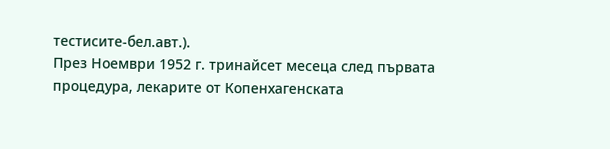тестисите-бел.авт.).
През Ноември 1952 г. тринайсет месеца след първата процедура, лекарите от Копенхагенската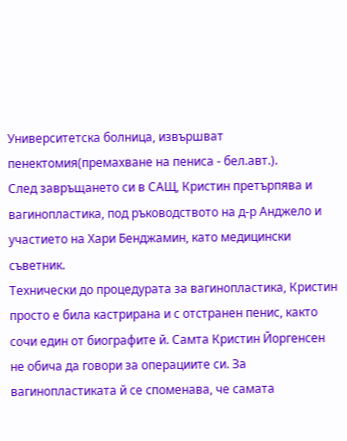Университетска болница, извършват пенектомия(премахване на пениса - бел.авт.).
След завръщането си в САЩ, Кристин претърпява и вагинопластика, под ръководството на д-р Анджело и участието на Хари Бенджамин, като медицински съветник.
Технически до процедурата за вагинопластика, Кристин просто е била кастрирана и с отстранен пенис, както сочи един от биографите й. Самта Кристин Йоргенсен не обича да говори за операциите си. За вагинопластиката й се споменава, че самата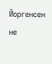Йоргенсен не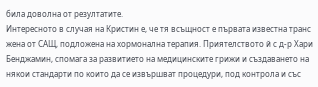била доволна от резултатите.
Интересното в случая на Кристин е, че тя всъщност е първата известна транс жена от САЩ, подложена на хормонална терапия. Приятелството й с д-р Хари Бенджамин, спомага за развитието на медицинските грижи и създаването на някои стандарти по които да се извършват процедури, под контрола и със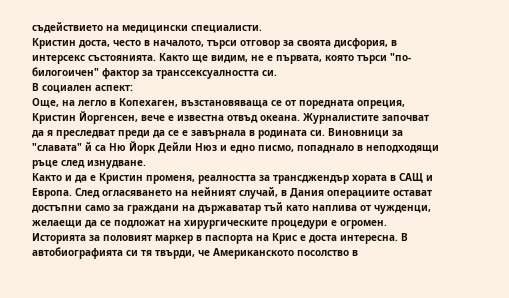съдействието на медицински специалисти.
Кристин доста, често в началото, търси отговор за своята дисфория, в интерсекс състоянията. Както ще видим, не е първата, която търси "по-билогоичен" фактор за транссексуалността си.
В социален аспект:
Още, на легло в Копехаген, възстановяваща се от поредната опреция, Кристин Йоргенсен, вече е известна отвъд океана. Журналистите започват да я преследват преди да се е завърнала в родината си. Виновници за "славата" й са Ню Йорк Дейли Нюз и едно писмо, попаднало в неподходящи ръце след изнудване.
Както и да е Кристин променя, реалността за трансджендър хората в САЩ и Европа. След огласяването на нейният случай, в Дания операциите остават достъпни само за граждани на държаватар тъй като наплива от чужденци, желаещи да се подложат на хирургическите процедури е огромен.
Историята за половият маркер в паспорта на Крис е доста интересна. В автобиографията си тя твърди, че Американското посолство в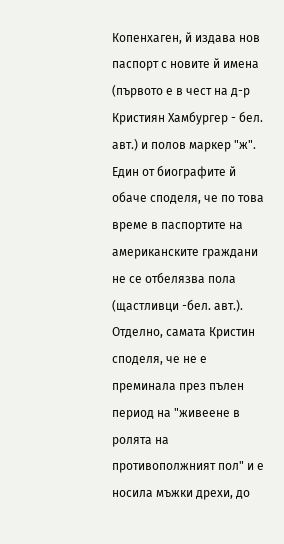Копенхаген, й издава нов паспорт с новите й имена (първото е в чест на д-р Кристиян Хамбургер - бел. авт.) и полов маркер "ж". Един от биографите й обаче споделя, че по това време в паспортите на американските граждани не се отбелязва пола (щастливци -бел. авт.).
Отделно, самата Кристин споделя, че не е преминала през пълен период на "живеене в ролята на противополжният пол" и е носила мъжки дрехи, до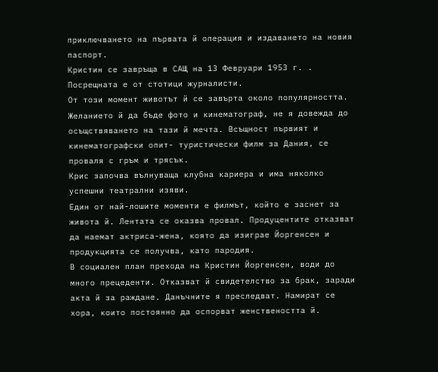приключването на първата й операция и издаването на новия паспорт.
Кристин се завръща в САЩ на 13 Февруари 1953 г. . Посрещната е от стотици журналисти.
От този момент животът й се завърта около популярността. Желанието й да бъде фото и кинематограф, не я довежда до осъщствяването на тази й мечта. Всъщност първият и кинематографски опит- туристически филм за Дания, се проваля с гръм и трясък.
Крис започва вълнуваща клубна кариера и има няколко успешни театрални изяви.
Един от най-лошите моменти е филмът, който е заснет за живота й. Лентата се оказва провал. Продуцентите отказват да наемат актриса-жена, която да изиграе Йоргенсен и продукцията се получва, като пародия.
В социален план прехода на Кристин Йоргенсен, води до много прецеденти. Отказват й свидетелство за брак, заради акта й за раждане. Данъчните я преследват. Намират се хора, които постоянно да оспорват женствеността й.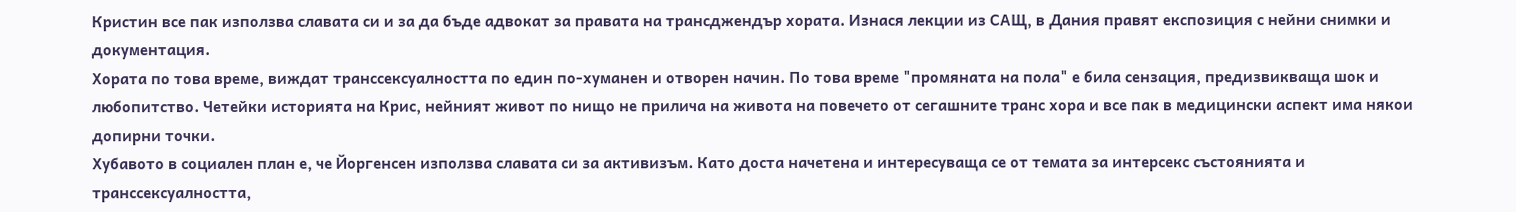Кристин все пак използва славата си и за да бъде адвокат за правата на трансджендър хората. Изнася лекции из САЩ, в Дания правят експозиция с нейни снимки и документация.
Хората по това време, виждат транссексуалността по един по-хуманен и отворен начин. По това време "промяната на пола" е била сензация, предизвикваща шок и любопитство. Четейки историята на Крис, нейният живот по нищо не прилича на живота на повечето от сегашните транс хора и все пак в медицински аспект има някои допирни точки.
Хубавото в социален план е, че Йоргенсен използва славата си за активизъм. Като доста начетена и интересуваща се от темата за интерсекс състоянията и транссексуалността,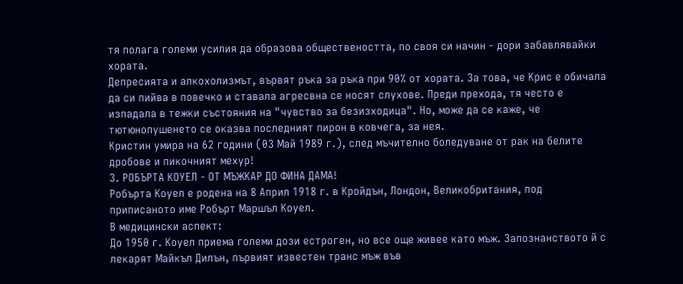тя полага големи усилия да образова обществеността, по своя си начин - дори забавлявайки хората.
Депресията и алкохолизмът, вървят ръка за ръка при 90% от хората. За това, че Крис е обичала да си пийва в повечко и ставала агресвна се носят слухове. Преди прехода, тя често е изпадала в тежки състояния на "чувство за безизходица". Но, може да се каже, че тютюнопушенето се оказва последният пирон в ковчега, за нея.
Кристин умира на 62 години (03 Май 1989 г.), след мъчително боледуване от рак на белите дробове и пикочният мехур!
3. РОБЪРТА КОУЕЛ - ОТ МЪЖКАР ДО ФИНА ДАМА!
Робърта Коуел е родена на 8 Април 1918 г. в Кройдън, Лондон, Великобритания, под приписаното име Робърт Маршъл Коуел.
В медицински аспект:
До 1950 г. Коуел приема големи дози естроген, но все още живее като мъж. Запознанството й с лекарят Майкъл Дилън, първият известен транс мъж във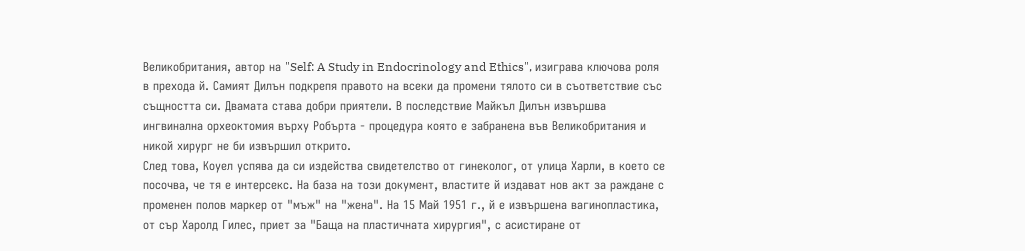Великобритания, автор на "Self: A Study in Endocrinology and Ethics", изиграва ключова роля в прехода й. Самият Дилън подкрепя правото на всеки да промени тялото си в съответствие със същността си. Двамата става добри приятели. В последствие Майкъл Дилън извършва ингвинална орхеоктомия върху Робърта - процедура която е забранена във Великобритания и никой хирург не би извършил открито.
След това, Коуел успява да си издейства свидетелство от гинеколог, от улица Харли, в което се посочва, че тя е интерсекс. На база на този документ, властите й издават нов акт за раждане с променен полов маркер от "мъж" на "жена". На 15 Май 1951 г., й е извършена вагинопластика, от сър Харолд Гилес, приет за "Баща на пластичната хирургия", с асистиране от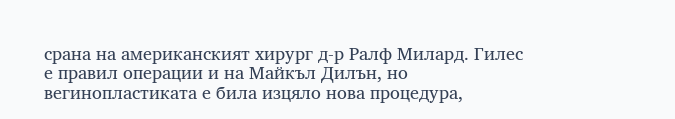срана на американският хирург д-р Ралф Милард. Гилес е правил операции и на Майкъл Дилън, но вегинопластиката е била изцяло нова процедура,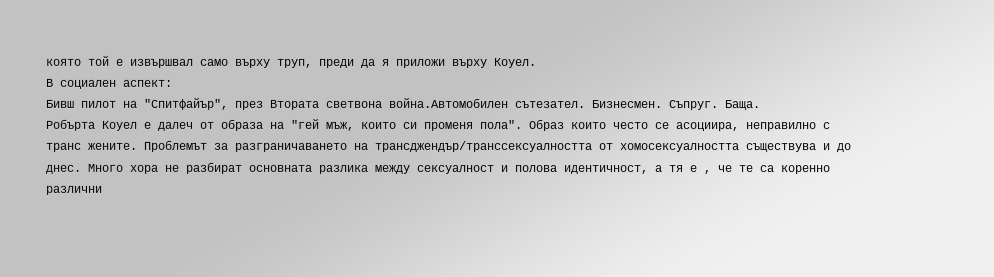която той е извършвал само върху труп, преди да я приложи върху Коуел.
В социален аспект:
Бивш пилот на "Спитфайър", през Втората светвона война.Автомобилен сътезател. Бизнесмен. Съпруг. Баща.
Робърта Коуел е далеч от образа на "гей мъж, които си променя пола". Образ които често се асоциира, неправилно с транс жените. Проблемът за разграничаването на трансджендър/транссексуалността от хомосексуалността съществува и до днес. Много хора не разбират основната разлика между сексуалност и полова идентичност, а тя е , че те са коренно различни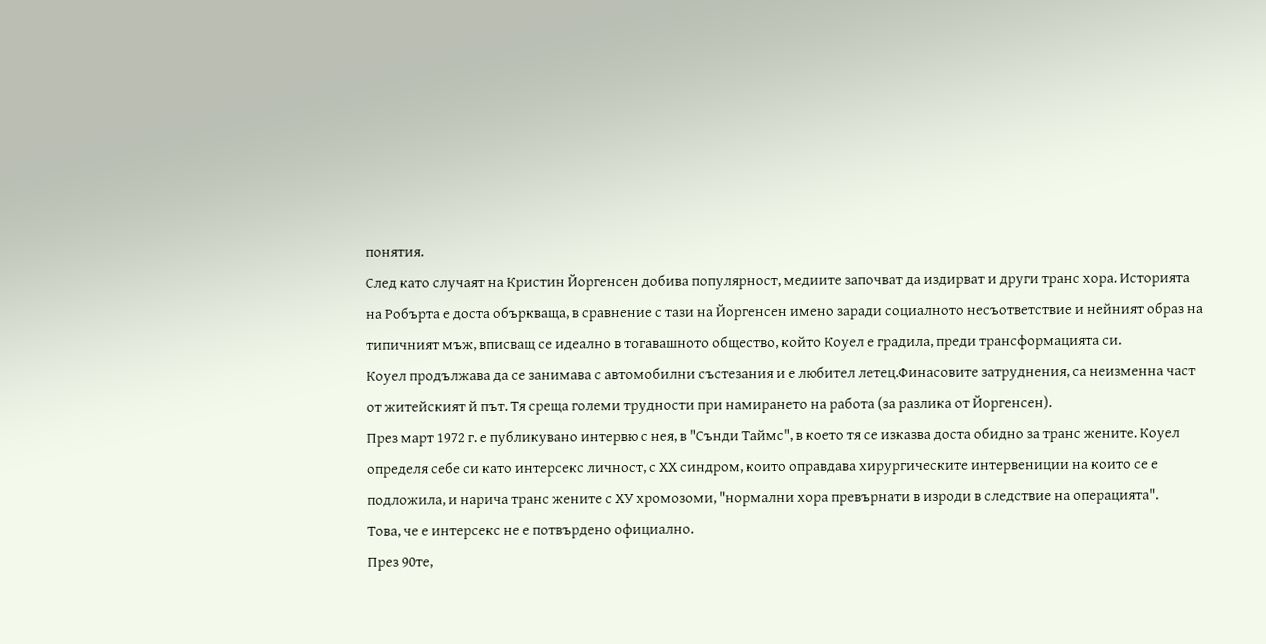понятия.
След като случаят на Кристин Йоргенсен добива популярност, медиите започват да издирват и други транс хора. Историята на Робърта е доста объркваща, в сравнение с тази на Йоргенсен имено заради социалното несъответствие и нейният образ на типичният мъж, вписващ се идеално в тогавашното общество, който Коуел е градила, преди трансформацията си.
Коуел продължава да се занимава с автомобилни състезания и е любител летец.Финасовите затруднения, са неизменна част от житейският й път. Тя среща големи трудности при намирането на работа (за разлика от Йоргенсен).
През март 1972 г. е публикувано интервю с нея, в "Сънди Таймс", в което тя се изказва доста обидно за транс жените. Коуел определя себе си като интерсекс личност, с ХХ синдром, които оправдава хирургическите интервениции на които се е подложила, и нарича транс жените с ХУ хромозоми, "нормални хора превърнати в изроди в следствие на операцията".
Това, че е интерсекс не е потвърдено официално.
През 90те,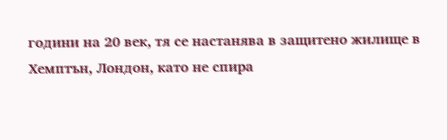години на 20 век, тя се настанява в защитено жилище в Хемптън, Лондон, като не спира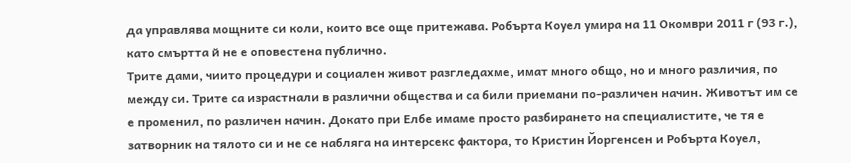да управлява мощните си коли, които все още притежава. Робърта Коуел умира на 11 Окомври 2011 г (93 г.), като смъртта й не е оповестена публично.
Трите дами, чиито процедури и социален живот разгледахме, имат много общо, но и много различия, по между си. Трите са израстнали в различни общества и са били приемани по-различен начин. Животът им се е променил, по различен начин. Докато при Елбе имаме просто разбирането на специалистите, че тя е затворник на тялото си и не се набляга на интерсекс фактора, то Кристин Йоргенсен и Робърта Коуел,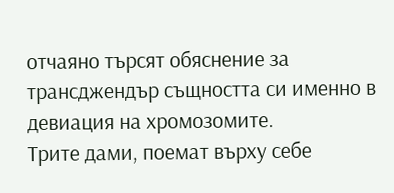отчаяно търсят обяснение за трансджендър същността си именно в девиация на хромозомите.
Трите дами, поемат върху себе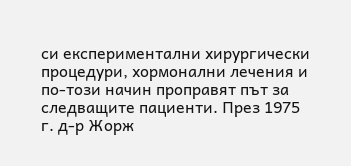си експериментални хирургически процедури, хормонални лечения и по-този начин проправят път за следващите пациенти. През 1975 г. д-р Жорж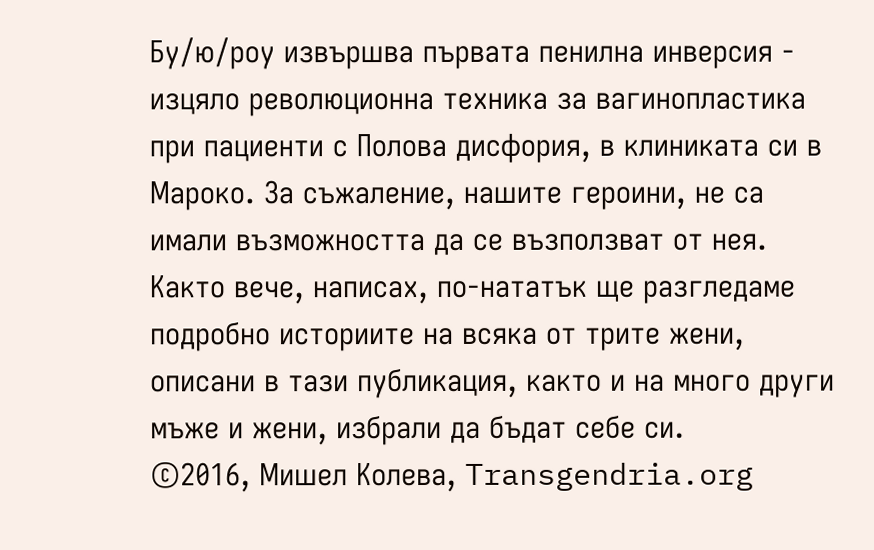Бу/ю/роу извършва първата пенилна инверсия - изцяло революционна техника за вагинопластика при пациенти с Полова дисфория, в клиниката си в Мароко. За съжаление, нашите героини, не са имали възможността да се възползват от нея.
Както вече, написах, по-нататък ще разгледаме подробно историите на всяка от трите жени, описани в тази публикация, както и на много други мъже и жени, избрали да бъдат себе си.
©2016, Мишел Колева, Transgendria.org